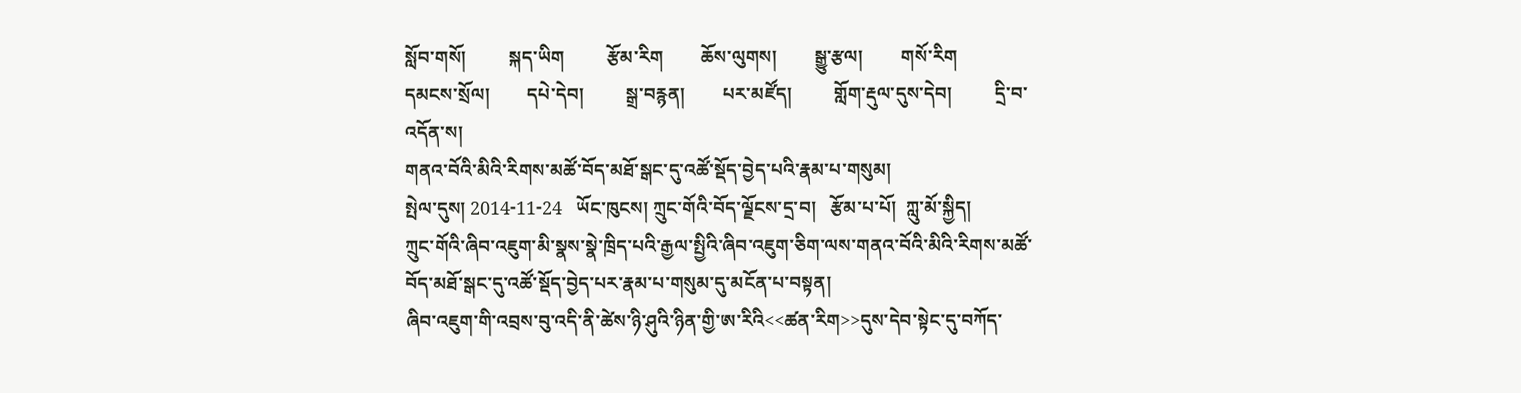སློབ་གསོ།         སྐད་ཡིག         རྩོམ་རིག        ཆོས་ལུགས།        སྒྱུ་རྩལ།        གསོ་རིག        དམངས་སྲོལ།        དཔེ་དེབ།         སྒྲ་བརྙན།        པར་མཛོད།         གློག་རྡུལ་དུས་དེབ།         དྲི་བ་འདོན་ས།
གནའ་བོའི་མིའི་རིགས་མཚོ་བོད་མཐོ་སྒང་དུ་འཚོ་སྡོད་བྱེད་པའི་རྣམ་པ་གསུམ།
སྤེལ་དུས། 2014-11-24   ཡོང་ཁུངས། ཀྲུང་གོའི་བོད་ལྗོངས་དྲ་བ།   རྩོམ་པ་པོ།  ཀླུ་མོ་སྐྱིད།
ཀྲུང་གོའི་ཞིབ་འཇུག་མི་སྣས་སྣེ་ཁྲིད་པའི་རྒྱལ་སྤྱིའི་ཞིབ་འཇུག་ཅིག་ལས་གནའ་བོའི་མིའི་རིགས་མཚོ་བོད་མཐོ་སྒང་དུ་འཚོ་སྡོད་བྱེད་པར་རྣམ་པ་གསུམ་དུ་མངོན་པ་བསྟན།
ཞིབ་འཇུག་གི་འབྲས་བུ་འདི་ནི་ཚེས་ཉི་ཤུའི་ཉིན་གྱི་ཨ་རིའི<<ཚན་རིག>>དུས་དེབ་སྟེང་དུ་བཀོད་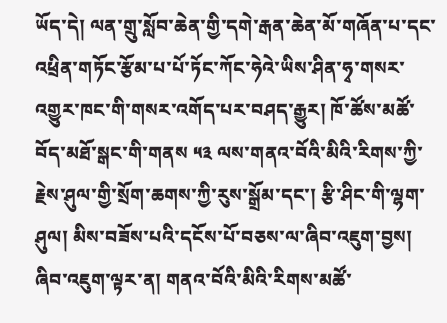ཡོད་དེ། ལན་གྲུ་སློབ་ཆེན་གྱི་དགེ་རྒན་ཆེན་མོ་གཞོན་པ་དང་འཕྲིན་གཏོང་རྩོམ་པ་པོ་ཏོང་ཀོང་ཧེའེ་ཡིས་ཤིན་ཧྭ་གསར་འགྱུར་ཁང་གི་གསར་འགོད་པར་བཤད་རྒྱུར། ཁོ་ཚོས་མཚོ་བོད་མཐོ་སྒང་གི་གནས ༥༣ ལས་གནའ་བོའི་མིའི་རིགས་ཀྱི་རྗེས་ཤུལ་གྱི་སྲོག་ཆགས་ཀྱི་རུས་སྒྲོམ་དང་། རྩི་ཤིང་གི་ལྷག་ཤུལ། མིས་བཟོས་པའི་དངོས་པོ་བཅས་ལ་ཞིབ་འཇུག་བྱས།
ཞིབ་འཇུག་ལྟར་ན། གནའ་བོའི་མིའི་རིགས་མཚོ་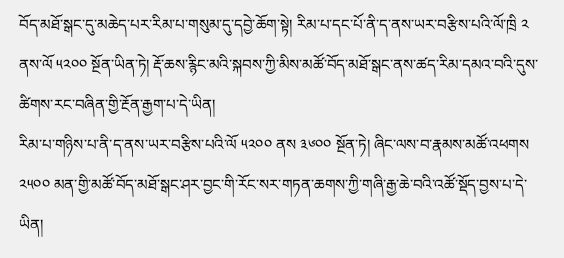བོད་མཐོ་སྒང་དུ་མཆེད་པར་རིམ་པ་གསུམ་དུ་དབྱེ་ཆོག་སྟེ། རིམ་པ་དང་པོ་ནི་ད་ནས་ཡར་བརྩིས་པའི་ལོ་ཁྲི ༢ ནས་ལོ ༥༢༠༠ སྔོན་ཡིན་ཏེ། རྡོ་ཆས་རྙིང་མའི་སྐབས་ཀྱི་མིས་མཚོ་བོད་མཐོ་སྒང་ནས་ཚད་རིམ་དམའ་བའི་དུས་ཚིགས་རང་བཞིན་གྱི་རྔོན་རྒྱག་པ་དེ་ཡིན།
རིམ་པ་གཉིས་པ་ནི་ད་ནས་ཡར་བརྩིས་པའི་ལོ ༥༢༠༠ ནས ༣༦༠༠ སྔོན་ཏེ། ཞིང་ལས་བ་རྣམས་མཚོ་འཕགས ༢༥༠༠ མན་གྱི་མཚོ་བོད་མཐོ་སྒང་ཤར་བྱང་གི་རོང་སར་གཏན་ཆགས་ཀྱི་གཞི་རྒྱ་ཆེ་བའི་འཚོ་སྡོད་བྱས་པ་དེ་ཡིན།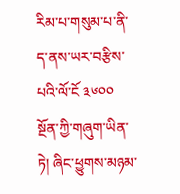རིམ་པ་གསུམ་པ་ནི་ད་ནས་ཡར་བརྩིས་པའི་ལོ་ངོ ༣༦༠༠ སྔོན་ཀྱི་གཞུག་ཡིན་ཏེ། ཞིང་ཕྱུགས་མཉམ་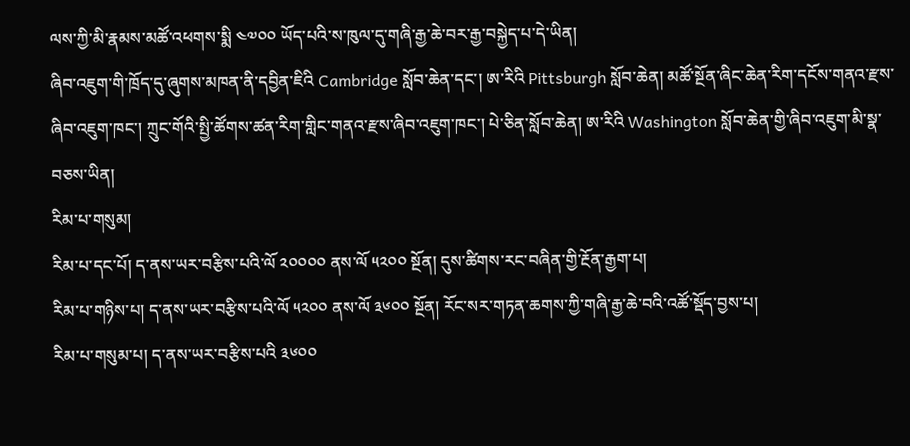ལས་ཀྱི་མི་རྣམས་མཚོ་འཕགས་སྨི ༤༧༠༠ ཡོད་པའི་ས་ཁུལ་དུ་གཞི་རྒྱ་ཆེ་བར་རྒྱ་བསྐྱེད་པ་དེ་ཡིན།
ཞིབ་འཇུག་གི་ཁྲོད་དུ་ཞུགས་མཁན་ནི་དབྱིན་ཇིའི Cambridge སློབ་ཆེན་དང་། ཨ་རིའི Pittsburgh སློབ་ཆེན། མཚོ་སྔོན་ཞིང་ཆེན་རིག་དངོས་གནའ་རྫས་ཞིབ་འཇུག་ཁང་། ཀྲུང་གོའི་སྤྱི་ཚོགས་ཚན་རིག་གླིང་གནའ་རྫས་ཞིབ་འཇུག་ཁང་། པེ་ཅིན་སློབ་ཆེན། ཨ་རིའི Washington སློབ་ཆེན་གྱི་ཞིབ་འཇུག་མི་སྣ་བཅས་ཡིན།
རིམ་པ་གསུམ།
རིམ་པ་དང་པོ། ད་ནས་ཡར་བརྩིས་པའི་ལོ ༢༠༠༠༠ ནས་ལོ ༥༢༠༠ སྔོན། དུས་ཚིགས་རང་བཞིན་གྱི་རྔོན་རྒྱག་པ།
རིམ་པ་གཉིས་པ། ད་ནས་ཡར་བརྩིས་པའི་ལོ ༥༢༠༠ ནས་ལོ ༣༦༠༠ སྔོན། རོང་སར་གཏན་ཆགས་ཀྱི་གཞི་རྒྱ་ཆེ་བའི་འཚོ་སྡོད་བྱས་པ།
རིམ་པ་གསུམ་པ། ད་ནས་ཡར་བརྩིས་པའི ༣༦༠༠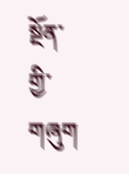སྔོན་གྱི་གཞུག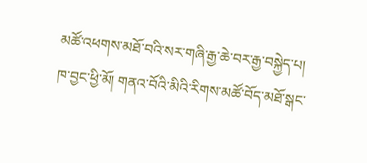མཚོ་འཕགས་མཐོ་བའི་སར་གཞི་རྒྱ་ཆེ་བར་རྒྱ་བསྐྱེད་པ།
ཁ་བྱང་ཕྱི་མོ། གནའ་བོའི་མིའི་རིགས་མཚོ་བོད་མཐོ་སྒང་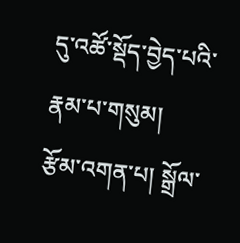དུ་འཚོ་སྡོད་བྱེད་པའི་རྣམ་པ་གསུམ།
རྩོམ་འགན་པ། སྒྲོལ་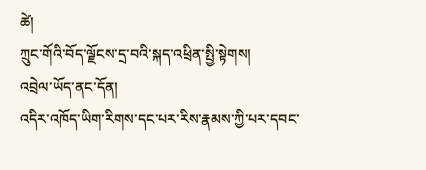ཚེ།
ཀྲུང་གོའི་བོད་ལྗོངས་དྲ་བའི་སྐད་འཕྲིན་སྤྱི་སྟེགས།
འབྲེལ་ཡོད་ནང་དོན།
འདིར་འཁོད་ཡིག་རིགས་དང་པར་རིས་རྣམས་ཀྱི་པར་དབང་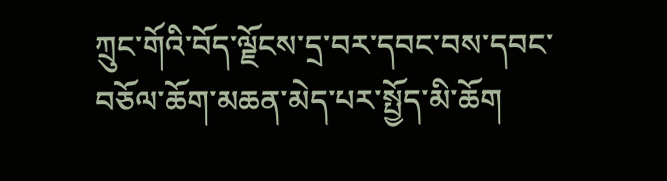ཀྲུང་གོའི་བོད་ལྗོངས་དྲ་བར་དབང་བས་དབང་བཅོལ་ཆོག་མཆན་མེད་པར་སྤྱོད་མི་ཆོག